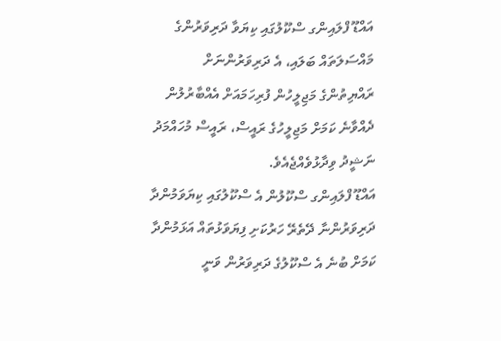އައްޑޫ ފްލައިންގ ސްކޫލުގައި ކިޔަވާ ދަރިވަރުންގެ މައްސަލަތައް ބަލައި، އެ ދަރިވަރުންނަށް ރައްޔިތުންގެ މަޖިލީހުން ފުރިހަމައަށް އެއްބާރުލުން ދެއްވާނެ ކަމަށް މަޖިލީހުގެ ރައީސް، ރައީސް މުހައްމަދު ނަޝީދު ވިދާޅުވެއްޖެއެވެ.
އައްޑޫ ފްލައިންގ ސްކޫލުން އެ ސްކޫލުގައި ކިޔަވަމުންދާ ދަރިވަރުންނާ ދޭތެރޭ ހަރުކަށި ފިޔަވަޅުތައް އަޅަމުންދާ ކަމަށް ބުނެ އެ ސްކޫލުގެ ދަރިވަރުން ވަނީ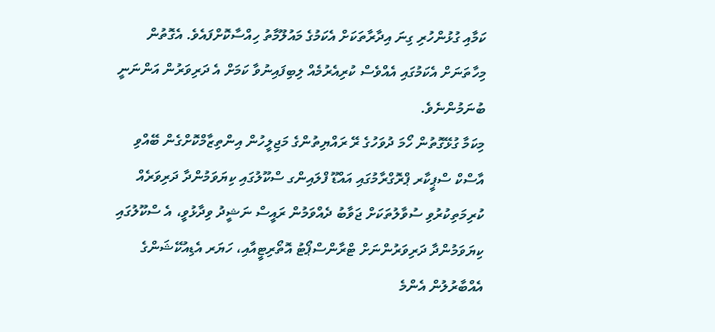ކަމާއި ގުޅުންހުރި ގިނަ އިދާރާތަކަށް އެކަމުގެ މައުލޫމާތު ހިއްސާކޮށްފައެވެ. އެގޮތުން މިހާތަނަށް އެކަމުގައި އެއްވެސް ކުރިއެރުމެއް ލިބިފައިނުވާ ކަމަށް އެ ދަރިވަރުން އަންނަނީ ބުނަމުންނެވެ.
މިކަމާ ގުޅޭގޮތުން ހޯމަ ދުވަހުގެ ރޭ ރައްޔިތުންގެ މަޖިލީހުން އިންތިޒާމްކޮށްގެން ބޭއްވި އާސްކް ސްޕީކާރ ޕްރޮގްރާމުގައި އައްޑޫ ފްލައިންގ ސްކޫލުގައި ކިޔަވަމުންދާ ދަރިވަރެއް ކުރިމަތިކުރުވި ސުވާލުތަކަށް ޖަވާބު ދެއްވަމުން ރައީސް ނަޝީދު ވިދާޅުވީ، އެ ސްކޫލުގައި ކިޔަވަމުންދާ ދަރިވަރުންނަށް ޓްރާންސްޕޯޓު އޮތޯރިޓީއާއި، ހަޔަރ އެޑިއުކޭޝަންގެ އެއްބާރުލުން އެންމެ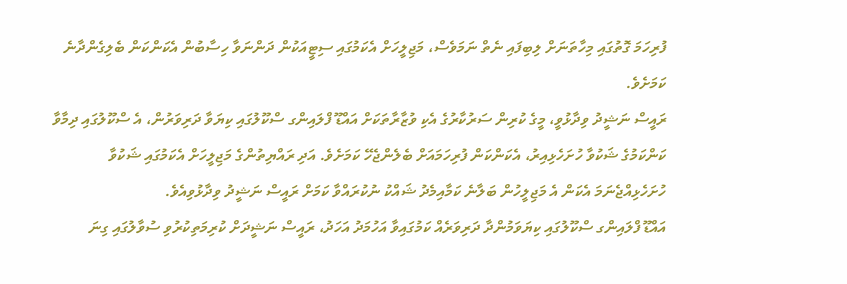ފުރިހަމަ ގޮތުގައި މިހާތަނަށް ލިބިފައި ނެތް ނަމަވެސް، މަޖިލީހަށް އެކަމުގައި ސިޓީއަކުން ދަންނަވާ ހިސާބުން އެކަންކަން ބެލިގެންދާނެ ކަމަށެވެ.
ރައީސް ނަޝީދު ވިދާޅުވީ، މީގެ ކުރިން ސަރުކާރުގެ އެކި ވުޒާރާތަކަށް އައްޑޫ ފްލައިންގ ސްކޫލުގައި ކިޔަވާ ދަރިވަރުން، އެ ސްކޫލުގައި ދިމާވާ ކަންކަމުގެ ޝަކުވާ ހުށަހެޅިއިރު، އެކަންކަން ފުރިހަމައަށް ބެލެންޖެހޭ ކަމަށެވެ. އަދި ރައްޔިތުންގެ މަޖިލީހަށް އެކަމުގައި ޝަކުވާ ހުށަހެޅިއްޖެނަމަ އެކަން އެ މަޖިލީހުން ބަލާނެ ކަމާއިމެދު ޝައްކު ނުކުރައްވާ ކަމަށް ރައީސް ނަޝީދު ވިދާޅުވިއެވެ.
އައްޑޫ ފްލައިންގ ސްކޫލުގައި ކިޔަވަމުންދާ ދަރިވަރެއް ކަމުގައިވާ އަހުމަދު އަހަދު، ރައީސް ނަޝީދަށް ކުރިމަތިކުރުވި ސުވާލުގައި ގިނަ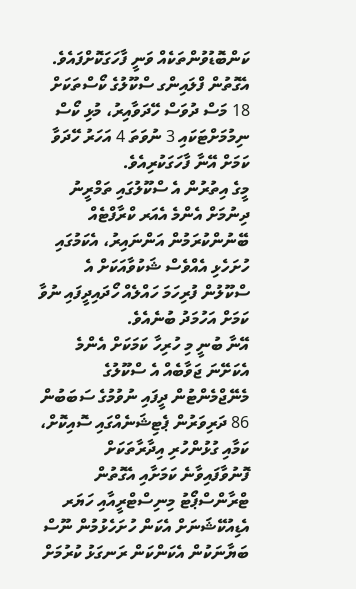ކަންބޮޑުވުންތަކެއް ވަނީ ފާހަގަކޮށްފައެވެ. އެގޮތުން ފްލައިންގ ސްކޫލުގެ ކޯސްތަކަށް 18 މަސް ދުވަސް ހޭދަވާއިރު، މުޅި ކޯސް ނިމުމަށްޓަކައި 3 ނުވަތަ 4 އަހަރު ހޭދަވާ ކަމަށް އޭނާ ފާހަގަކުރިއެވެ.
މީގެ އިތުރުން އެ ސްކޫލުގައި ތަމްރީނު ދިނުމަށް އެންމެ އެއަރ ކްރާފްޓެއް ބޭނުންކުރަމުން އަންނައިރު، އެކަމުގައި ހުށަހެޅި އެއްވެސް ޝަކުވާއަކަށް އެ ސްކޫލުން ފުރިހަމަ ހައްލެއް ހޯދައިދީފައި ނުވާ ކަމަށް އަހުމަދު ބުނެއެވެ.
އޭނާ ބުނީ މި ހުރިހާ ކަމަކަށް އެންމެ އެކަށޭނަ ޖަވާބެއް އެ ސްކޫލުގެ މެނޭޖްމެންޓުން ދީފައި ނުވުމުގެ ސަބަބުން 86 ދަރިވަރުން ޕެޓިޝަނެއްގައި ސޮއިކޮށް، ކަމާއި ގުޅުންހުރި އިދާރާތަކަށް ފޮނުވާފައިވާނެ ކަމަށާއި އެގޮތުން ޓްރާންސްޕޯޓު މިނިސްޓްރީއާއި ހަޔަރ އެޑިއުކޭޝަނަށް އެކަން ހުށަހެޅުމުން ނޫސް ބަޔާނަކުން އެކަންކަން ރަނގަޅު ކުރުމަށް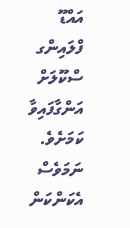އައްޑޫ ފްލައިންގ ސްކޫލަށް އަންގާފައިވާ ކަމަށެވެ. ނަމަވެސް އެކަންކަން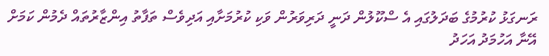ރަނގަޅު ކުރުމުގެ ބަދަލުގައި އެ ސްކޫލުން ދަނީ ދަރިވަރުން ވަކި ކުރުމަށާއި އަދިވެސް ތަފާތު އިންޒާރުތައް ދެމުން ކަމަށް އޭނާ އަހުމަދު އަހަދު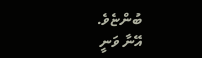ބުންޏެވެ.
އޭނާ ވަނީ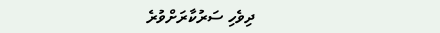ދިވެހި ސަރުކާރަށްވުރެ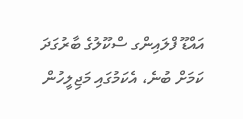އައްޑޫ ފްލައިންގ ސްކޫލުގެ ބާރުގަދަ ކަމަށް ބުނެ، އެކަމުގައި މަޖިލީހުން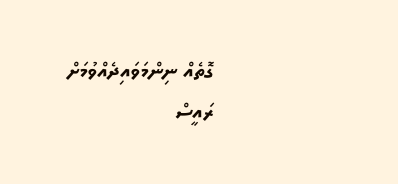ގޮތެއް ނިންމަވައިދެއްވުމަށް ރައީސް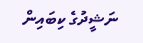ނަޝީދުގެ ކިބައިން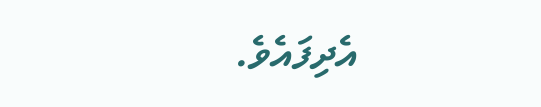އެދިފައެވެ.